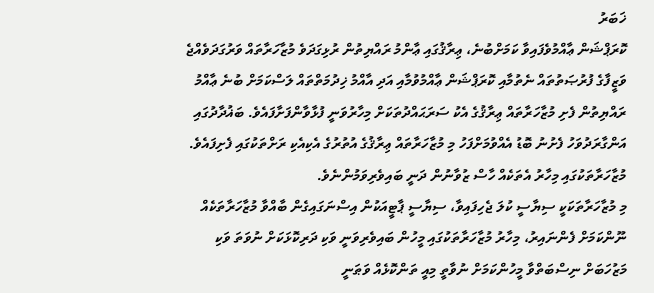ޚަބަރު
ކޮރަޕްޝަން ޢާއްމުވެފައިވާ ކަމަށްބުނެ، ޢިރާޤުގައި ޢާންމު ރައްޔިތުން ރުޅިގަދަވެ މުޒާހަރާތައް ވަރުގަދަވެއްޖެ
ވަޒީފާގެ ފުރުޞަތުތައް ނެތުމާއި ކޮރަޕްޝަން ޢާއްމުވުމާއި އަދި އާއްމު ޚިދުމަތްތައް ލަސްކަމަށް ބުނެ ޢާއްމު ރައްޔިތުން ފެށި މުޒާހަރާތައް ޢިރާޤުގެ އެކު ސަރަޙައްދުތަކަށް މިހާރުވަނީ ފުޅާވާންފަށާފައެވެ. ބަޣުދާދުގައި އަންގާރަދުވަހު ފެށުނު ބޮޑު އެއްވުމަށްފަހު މި މުޒާހަރާތައް ޢިރާޤުގެ އުތުރުގެ އެކިއެކި ރަށްތަކުގައި ފެށިފައެވެ. މުޒާހަރާތަކުގައި މިހާރު އެތަކެއް ހާސް ޒުވާނުން ދަނީ ބައިވެރިވަމުންނެވެ.
މި މުޒާހަރާތަކަކީ ސިޔާސީ ކުލަ ޖެހިފައިވާ، ސިޔާސީ ޕާޓީއަކުން އިސްނަގައިގެން ބާއްވާ މުޒާހަރާތަކެއް ނޫންކަމަށް ފެންނައިރު، މިހާރު މުޒާހަރާތަކުގައި މީހުން ބައިވެރިވަނީ ވަކި ދަރިކޮޅަކަށް ނުވަތަ ވަކި މަޒުހަބަށް ނިސްބަތްވާ މީހުންކަމަށް ނުވާތީ މިއީ ތަންކޮޅެއް ވަޠަނީ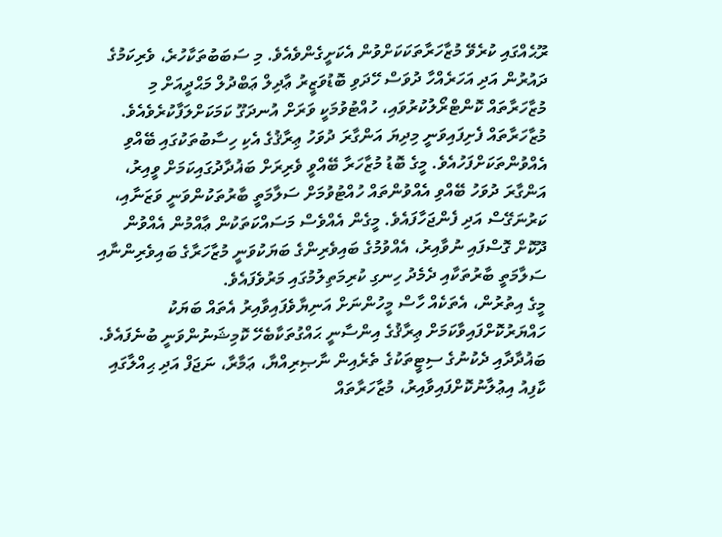ރޫޙެއްގައި ކުރެވޭ މުޒާހަރާތަކަކަށްވުން އެކަށީގެންވެއެވެ. މި ސަބަބުތަކާހުރެ، ވެރިކަމުގެ ދައުރުން އަދި އަހަރެއްހާ ދުވަސް ހޭދަވި ބޮޑުވަޒީރު ޢާދިލް ޢަބްދުލް މަޙްދީއަށް މި މުޒާހަރާތައް ކޮންޓްރޯލުކުރުވައި، ހުއްޓުވުމަކީ ވަރަށް އުނދަގޫ ކަމަކަށްލަފާކުރެވެއެވެ.
މުޒާހަރާތައް ފެށިފައިވަނީ މިދިޔަ އަންގާރަ ދުވަހު ޢިރާޤުގެ އެކި ހިސާބުތަކުގައި ބޭއްވި އެއްވުންތަކަށްފަހުއެވެ. މީގެ ބޮޑު މުޒާހަރާ ބޭއްވީ ވެރިރަށް ބަޣުދާދުގައިކަމަށް ވީއިރު، އަންގާރަ ދުވަހު ބޭއްވި އެއްވުންތައް ހުއްޓުވުމަށް ސަލާމަތީ ބާރުތަކުންވަނީ ވަޒަނާއި، ކަރުނަގޭސް އަދި ފެންޖަހާފައެވެ. މީގެން އެއްވެސް މަސައްކަތަކުން ޢާއްމުން އެއްވުން ދޫކޮށް ގޮސްފައި ނުވާއިރު، އެއްވުމުގެ ބައިވެރިންގެ ބަޔަކުވަނީ މުޒާހަރާގެ ބައިވެރިންނާއި ސަލާމަތީ ބާރުތަކާއި ދެމެދު ހިނގި ކުރިމަތިލުމުގައި މަރުވެފައެވެ.
މީގެ އިތުރުން، އެތަކެއް ހާސް މީހުންނަށް އަނިޔާވެފައިވާއިރު އެތައް ބަޔަކު ހައްޔަރުކޮށްފައިވާކަމަށް ޢިރާޤުގެ އިންސާނީ ޙައްގުތަކާބެހޭ ކޮމިޝަނުންވަނީ ބުނެފައެވެ. ބަޣުދާދާއި ދެކުނުގެ ސިޓީތަކުގެ ތެރެއިން ނާޞިރިއްޔާ، ޢަމާރާ، ނަޖަފް އަދި ޙިއްލާގައި ކާފިއު އިޢުލާނުކޮށްފައިވާއިރު، މުޒާހަރާތައް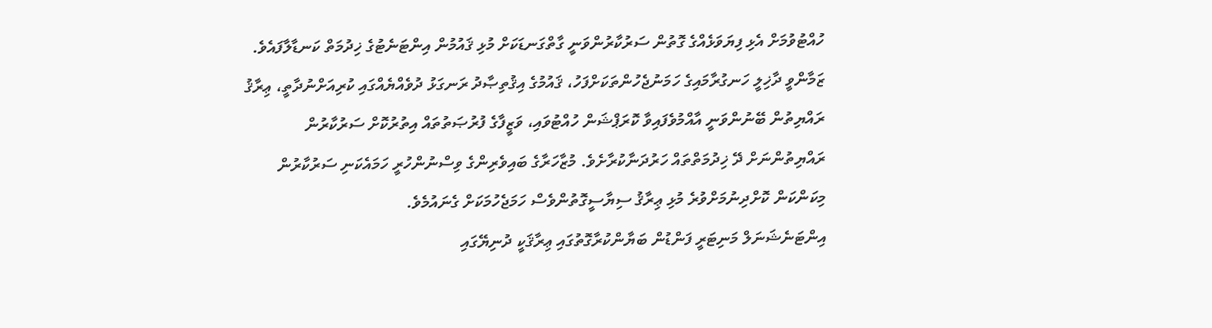ހުއްޓުވުމަށް އެޅި ފިޔަވަޅެއްގެ ގޮތުން ސަރުކާރުންވަނީ ގާތްގަނޑަކަށް މުޅި ޤައުމުން އިންޓަނެޓުގެ ޚިދުމަތް ކަނޑާލާފައެވެ.
ޒަމާންވީ ދާޚިލީ ހަނގުރާމައިގެ ހަމަނުޖެހުންތަކަށްފަހު، ޤައުމުގެ އިޤުތިޞާދު ރަނގަޅު ދުވެއްޔެއްގައި ކުރިއަށްނުދާތީ، ޢިރާޤު ރައްޔިތުން ބޭނުންވަނީ އާއްމުވެފައިވާ ކޮރަޕްޝަން ހުއްޓުވައި، ވަޒީފާގެ ފުރުޞަތުތައް އިތުރުކޮށް ސަރުކާރުން ރައްޔިތުންނަށް ދޭ ޚިދުމަތްތައް ހަރުދަނާކުރާށެވެ. މުޒާހަރާގެ ބައިވެރިންގެ ވިސްނުންހުރީ ހަމައެކަނި ސަރުކާރުން މިކަންކަން ކޮށްދިނުމަށްވުރެ މުޅި ޢިރާޤު ސިޔާސީގޮތުންވެސް ހަމަޖެހުމަކަށް ގެނައުމެވެ.
އިންޓަނެޝަނަލް މަނިޓަރީ ފަންޑުން ބަޔާންކުރާގޮތުގައި ޢިރާޤަކީ ދުނިޔޭގައި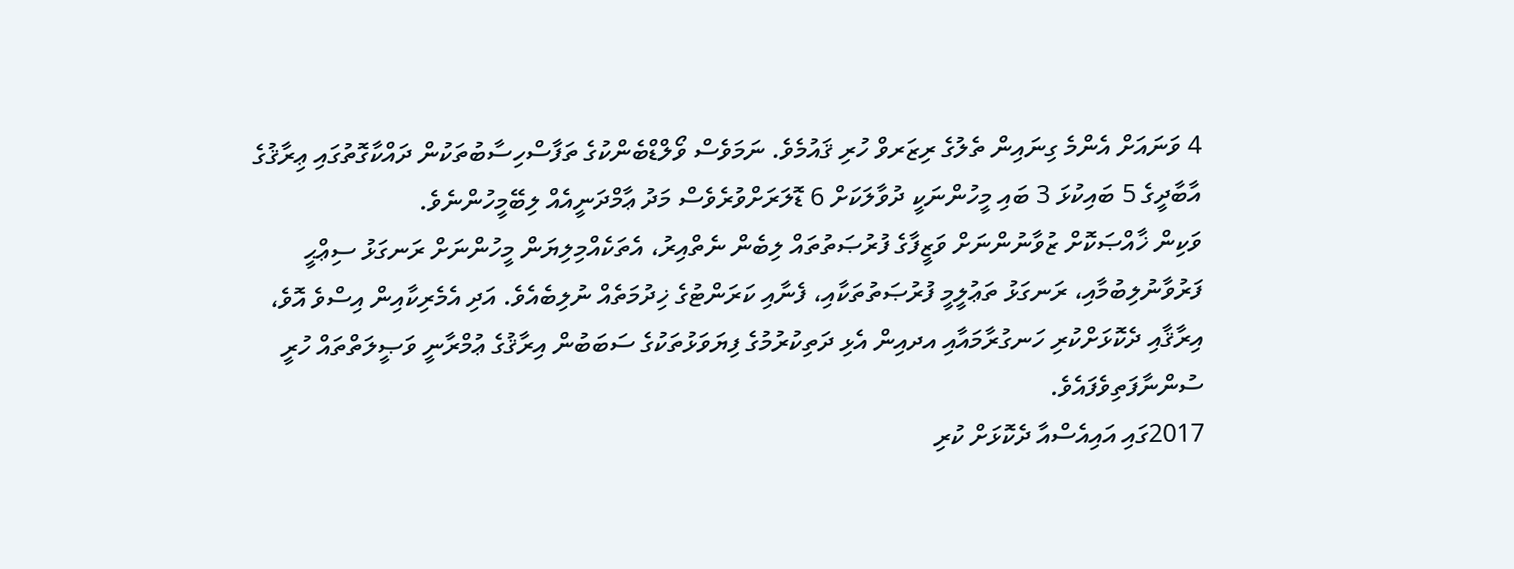4 ވަނައަށް އެންމެ ގިނައިން ތެލުގެ ރިޒަރވް ހުރި ޤައުމެވެ. ނަމަވެސް ވޯލްޑްބެންކުގެ ތަފާސްހިސާބުތަކުން ދައްކާގޮތުގައި ޢިރާޤުގެ އާބާދީގެ 5 ބައިކުޅަ 3 ބައި މީހުންނަކީ ދުވާލަކަށް 6 ޑޮލަރަށްވުރެވެސް މަދު ޢާމްދަނީއެއް ލިބޭމީހުންނެވެ.
ވަކިން ޚާއްޞަކޮށް ޒުވާނުންނަށް ވަޒީފާގެ ފުރުޞަތުތައް ލިބެން ނެތްއިރު، އެތަކެއްމިލިޔަން މީހުންނަށް ރަނގަޅު ސިޢްޙީ ފަރުވާނުލިބުމާއި، ރަނގަޅު ތަޢުލީމީ ފުރުޞަތުތަކާއި، ފެނާއި ކަރަންޓުގެ ޚިދުމަތެއް ނުލިބެއެވެ. އަދި އެމެރިކާއިން އިސްވެ އޮވެ، އިރާޤާއި ދެކޮޅަށްކުރި ހަނގުރާމައާއި އދއިން އެޅި ދަތިކުރުމުގެ ފިޔަވަޅުތަކުގެ ސަބަބުން އިރާޤުގެ ޢުމްރާނީ ވަޞީލަތްތައް ހުރީ ސުންނާފަތިވެފައެވެ.
2017ގައި އައިއެސްއާ ދެކޮޅަށް ކުރި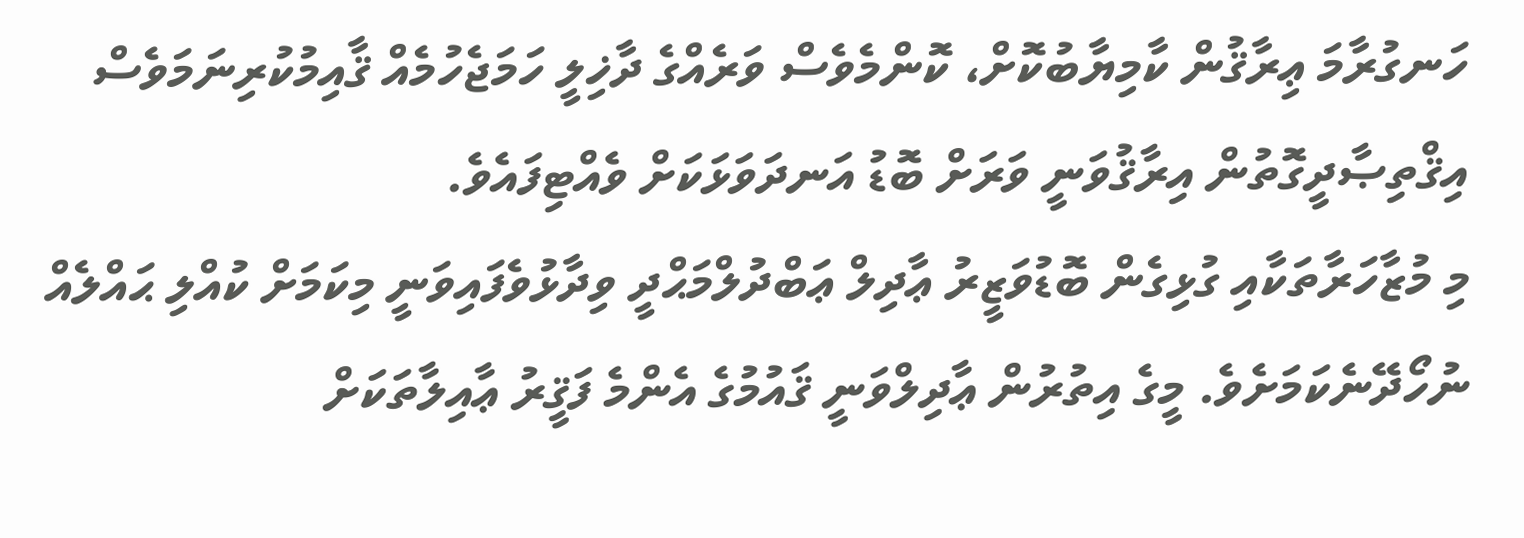ހަނގުރާމަ ޢިރާޤުން ކާމިޔާބުކޮށް، ކޮންމެވެސް ވަރެއްގެ ދާޚިލީ ހަމަޖެހުމެއް ޤާއިމުކުރިނަމަވެސް އިޤްތިޞާދީގޮތުން އިރާޤުވަނީ ވަރަށް ބޮޑު އަނދަވަޅަކަށް ވެއްޓިފައެވެ.
މި މުޒާހަރާތަކާއި ގުޅިގެން ބޮޑުވަޒީރު ޢާދިލް ޢަބްދުލްމަޙްދީ ވިދާޅުވެފައިވަނީ މިކަމަށް ކުއްލި ޙައްލެއް ނުހޯދޭނެކަމަށެވެ. މީގެ އިތުރުން ޢާދިލްވަނީ ޤައުމުގެ އެންމެ ފަޤީރު ޢާއިލާތަކަށް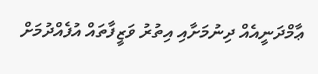ޢާމްދަނީއެއް ދިނުމަށާއި އިތުރު ވަޒީފާތައް އުފެއްދުމަށް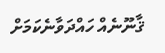ޤާނޫނެއް ހައްދަވާނެކަމަށް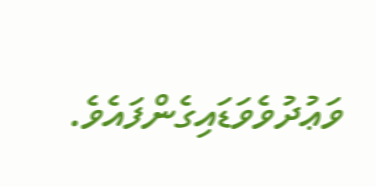ވަޢުދުވެވަޑައިގެންފައެވެ.